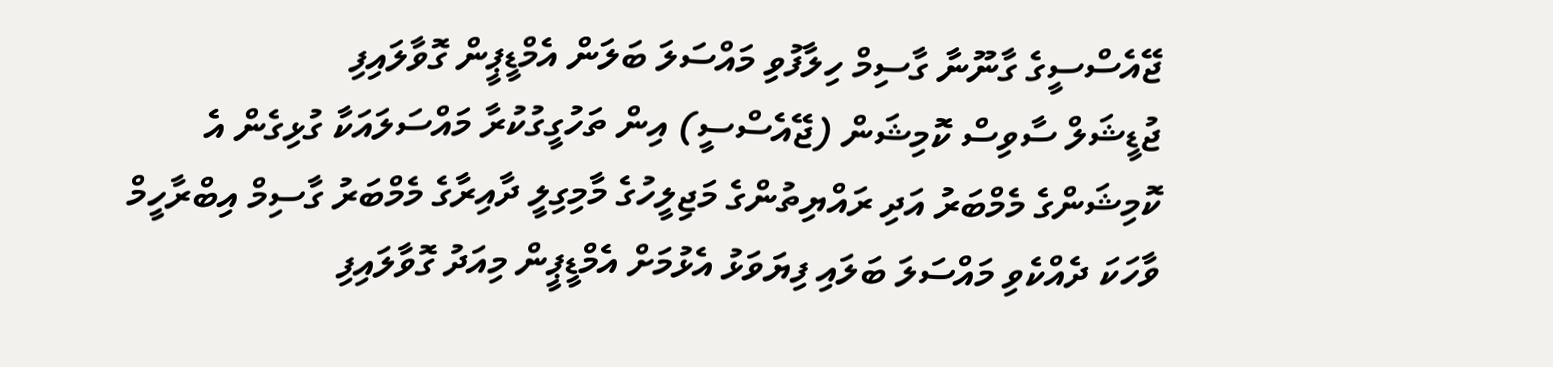ޖޭއެސްސީގެ ގާނޫނާ ގާސިމް ހިލާފުވި މައްސަލަ ބަލަން އެމްޑީޕީން ގޮވާލައިފި
ޖުޑީޝަލް ސާވިސް ކޮމިޝަން (ޖޭއެސްސީ) އިން ތަހުގީގުކުރާ މައްސަލައަކާ ގުޅިގެން އެ ކޮމިޝަންގެ މެމްބަރު އަދި ރައްޔިތުންގެ މަޖިލީހުގެ މާމިގިލީ ދާއިރާގެ މެމްބަރު ގާސިމް އިބްރާހީމް ވާހަކަ ދެއްކެވި މައްސަލަ ބަލައި ފިޔަވަޅު އެޅުމަށް އެމްޑީޕީން މިއަދު ގޮވާލައިފި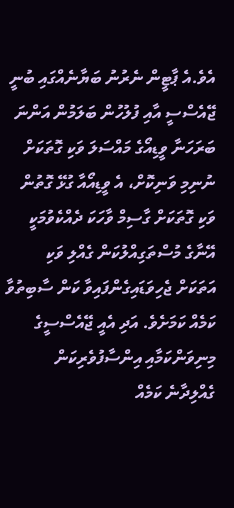އެވެ.އެ ޕާޓީން ނެރުނު ބަޔާނެއްގައި ބުނީ ޖޭއެސްސީ އާއި ފުލުހުން ބަލަމުން އަންނަ ބަރަހަނާ ވީޑިއޯގެ މައްސަލަ ވަކި ގޮތަކަށް ނުނިމި ވަނިކޮށް، އެ ވީޑިއޯއާ ގުޅޭ ގޮތުން ވަކި ގޮތަކަށް ގާސިމް ވާހަކަ ދެއްކެވުމަކީ އޭނާގެ މުސްތަގިއްލުކަން ގެއްލި ވަކި އަތަކަށް ޖެހިވަޑައިގެންފައިވާ ކަން ސާބިތުވާ ކަމެއް ކަމަށެވެ. އަދި އެއީ ޖޭއެސްސީގެ މިނިވަންކަމާއި އިންސާފުވެރިކަން ގެއްލިދާނެ ކަމެއް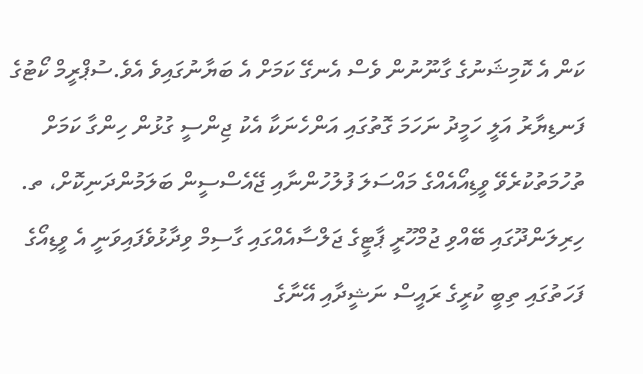ކަން އެ ކޮމިޝަނުގެ ގާނޫނުން ވެސް އެނގޭ ކަމަށް އެ ބަޔާނުގައިވެ އެވެ.ސުޕްރީމް ކޯޓުގެ ފަނޑިޔާރު އަލީ ހަމީދު ނަހަމަ ގޮތުގައި އަންހެނަކާ އެކު ޖިންސީ ގުޅުން ހިންގާ ކަމަށް ތުހުމަތުކުރެވޭ ވީޑިއޯއެއްގެ މައްސަލަ ފުލުހުންނާއި ޖޭއެސްސީން ބަލަމުންދަނިކޮށް، ތ. ހިރިލަންދޫގައި ބޭއްވި ޖުމްހޫރީ ޕާޓީގެ ޖަލްސާއެއްގައި ގާސިމް ވިދާޅުވެފައިވަނީ އެ ވީޑިއޯގެ ފަހަތުގައި ތިބީ ކުރީގެ ރައީސް ނަޝީދާއި އޭނާގެ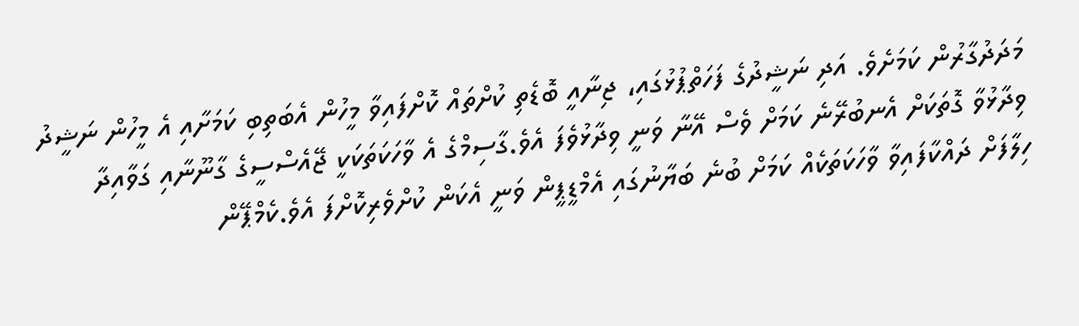މަދަދުގާރުން ކަމަށެވެ. އަދި ނަޝީދުގެ ފަހަތްޕުޅުގައި، ޖިނާއީ ބޮޑެތި ކުށްތައް ކޮށްފައިވާ މީހުން އެބަތިބި ކަމަށާއި އެ މީހުން ނަޝީދު ވިދާޅުވާ ގޮތަކަށް އެނބުރޭނެ ކަމަށް ވެސް އޭނާ ވަނީ ވިދާޅުވެފަ އެވެ.ގާސިމްގެ އެ ވާހަކަތަކަކީ ޖޭއެސްސީގެ ގާނޫނާއި ގަވާއިދާ ހިލާފަށް ދައްކާފައިވާ ވާހަކަތަކެއް ކަމަށް ބުނެ ބަޔާނުގައި އެމްޑީޕީން ވަނީ އެކަން ކުށްވެރިކޮށްފަ އެވެ.ކެމްޕޭން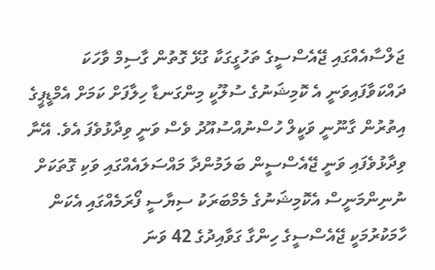ޖަލްސާއެއްގައި ޖޭއެސްސީގެ ތަހުގީގަކާ ގުޅޭ ގޮތުން ގާސިމް ވާހަކަ ދައްކަވާފައިވަނީ އެ ކޮމިޝަނުގެ ސުލޫކީ މިންގަނޑާ ހިލާފަށް ކަމަށް އެމްޑީޕީގެ އިތުރުން ގާނޫނީ ވަކީލް ހުސްނުއްސުއޫދު ވެސް ވަނީ ވިދާޅުވެފަ އެވެ. އޭނާ ވިދާޅުވެފައި ވަނީ ޖޭއެސްސީން ބަލަމުންދާ މައްސަލައެއްގައި ވަކި ގޮތަކަށް ނުނިންމަނީސް އެކޮމިޝަނުގެ މެމްބަރަކު ސިޔާސީ ފޯރަމެއްގައި އެކަން ހާމަކުރުމަކީ ޖޭއެސްސީގެ ހިންގާ ގަވާއިދުގެ 42 ވަނަ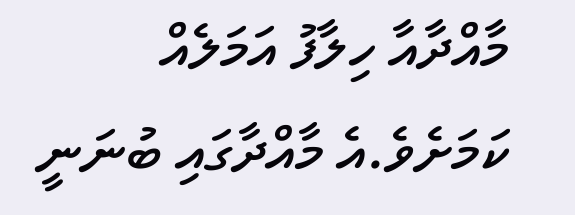މާއްދާއާ ހިލާފު އަމަލެއް ކަމަށެވެ.އެ މާއްދާގައި ބުނަނީ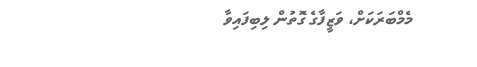މެމްބަރަކަށް، ވަޒީފާގެ ގޮތުން ލިބިފައިވާ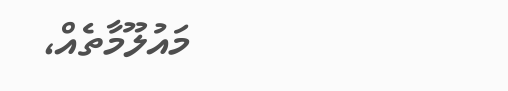މައުލޫމާތެއް،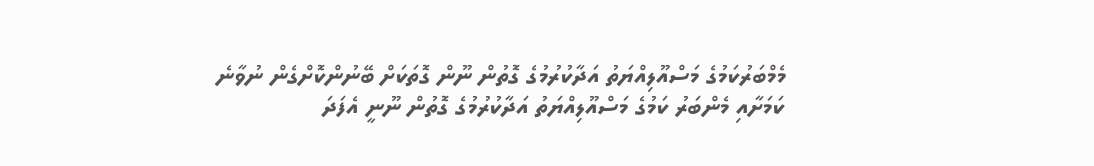މެމްބަރުކަމުގެ މަސްއޫލިއްޔަތު އަދާކުރުމުގެ ގޮތުން ނޫން ގޮތަކަށް ބޭނުންކޮށްގެން ނުވާނެ ކަމަށާއި މެންބަރު ކަމުގެ މަސްއޫލިއްޔަތު އަދާކުރުމުގެ ގޮތުން ނޫނީ އެފަދަ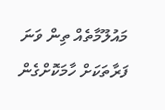މައުލޫމާތެއް ތިން ވަނަ ފަރާތަކަށް ހާމަކޮށްގެން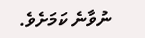ނުވާނެ ކަމަށެވެ.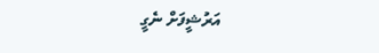އަރުޝީފަށް ނެގީ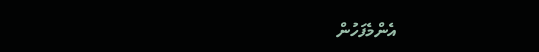އެންމެފަހުން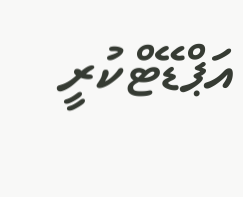އަޕްޑޭޓްކުރީ